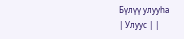Бүлүү улууһа
| Улуус | |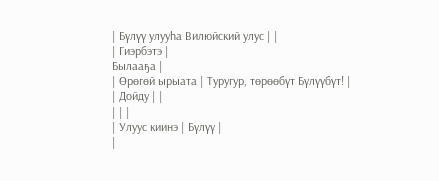| Бүлүү улууһа Вилюйский улус | |
| Гиэрбэтэ |
Былааҕа |
| Өрөгөй ырыата | Туругур, төрөөбүт Бүлүүбүт! |
| Дойду | |
| | |
| Улуус киинэ | Бүлүү |
|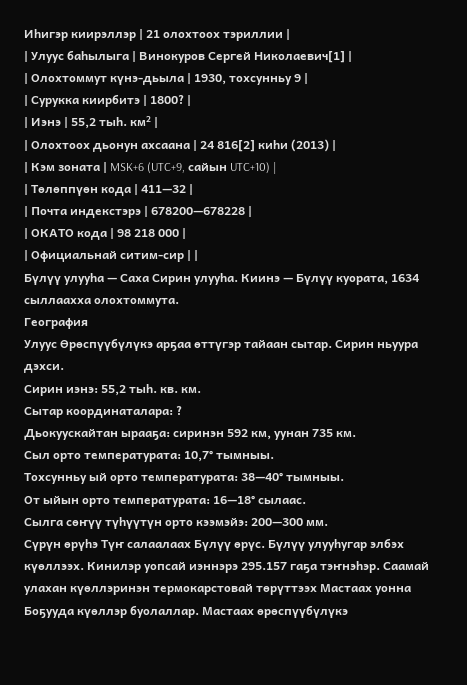Иһигэр киирэллэр | 21 олохтоох тэриллии |
| Улуус баһылыга | Винокуров Сергей Николаевич[1] |
| Олохтоммут күнэ-дьыла | 1930, тохсунньу 9 |
| Сурукка киирбитэ | 1800? |
| Иэнэ | 55,2 тыһ. км² |
| Олохтоох дьонун ахсаана | 24 816[2] киһи (2013) |
| Кэм зоната | MSK+6 (UTC+9, сайын UTC+10) |
| Төлөппүөн кода | 411—32 |
| Почта индекстэрэ | 678200—678228 |
| ОКАТО кода | 98 218 000 |
| Официальнай ситим-сир | |
Бүлүү улууһа — Саха Сирин улууһа. Киинэ — Бүлүү куората, 1634 сыллаахха олохтоммута.
География
Улуус Өрөспүүбүлүкэ арҕаа өттүгэр тайаан сытар. Сирин ньуура дэхси.
Сирин иэнэ: 55,2 тыһ. кв. км.
Сытар координаталара: ?
Дьокуускайтан ырааҕа: сиринэн 592 км, уунан 735 км.
Сыл орто температурата: 10,7° тымныы.
Тохсунньу ый орто температурата: 38—40° тымныы.
От ыйын орто температурата: 16—18° сылаас.
Сылга сөҥүү түһүүтүн орто кээмэйэ: 200—300 мм.
Сүрүн өрүһэ Түҥ салаалаах Бүлүү өрүс. Бүлүү улууһугар элбэх күөллээх. Кинилэр уопсай иэннэрэ 295.157 гаҕа тэҥнэһэр. Саамай улахан күөллэринэн термокарстовай төрүттээх Мастаах уонна Боҕууда күөллэр буолаллар. Мастаах өрөспүүбүлүкэ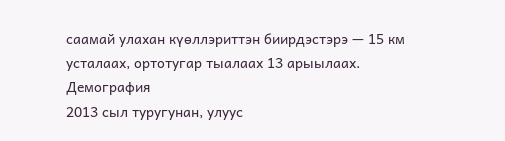саамай улахан күөллэриттэн биирдэстэрэ — 15 км усталаах, ортотугар тыалаах 13 арыылаах.
Демография
2013 сыл туругунан, улуус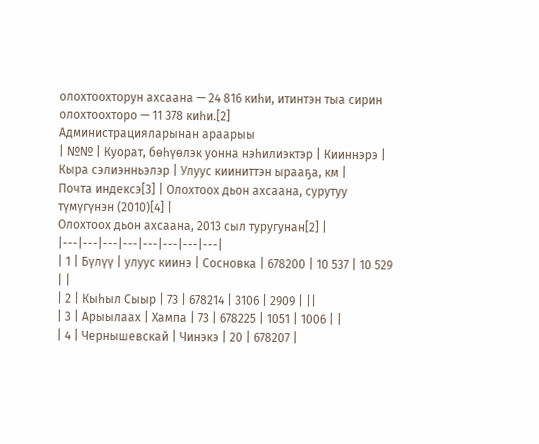олохтоохторун ахсаана — 24 816 киһи, итинтэн тыа сирин олохтоохторо — 11 378 киһи.[2]
Администрацияларынан араарыы
| №№ | Куорат, бөһүөлэк уонна нэһилиэктэр | Кииннэрэ | Кыра сэлиэнньэлэр | Улуус кииниттэн ырааҕа, км |
Почта индексэ[3] | Олохтоох дьон ахсаана, сурутуу түмүгүнэн (2010)[4] |
Олохтоох дьон ахсаана, 2013 сыл туругунан[2] |
|---|---|---|---|---|---|---|---|
| 1 | Бүлүү | улуус киинэ | Сосновка | 678200 | 10 537 | 10 529 | |
| 2 | Кыһыл Сыыр | 73 | 678214 | 3106 | 2909 | ||
| 3 | Арыылаах | Хампа | 73 | 678225 | 1051 | 1006 | |
| 4 | Чернышевскай | Чинэкэ | 20 | 678207 |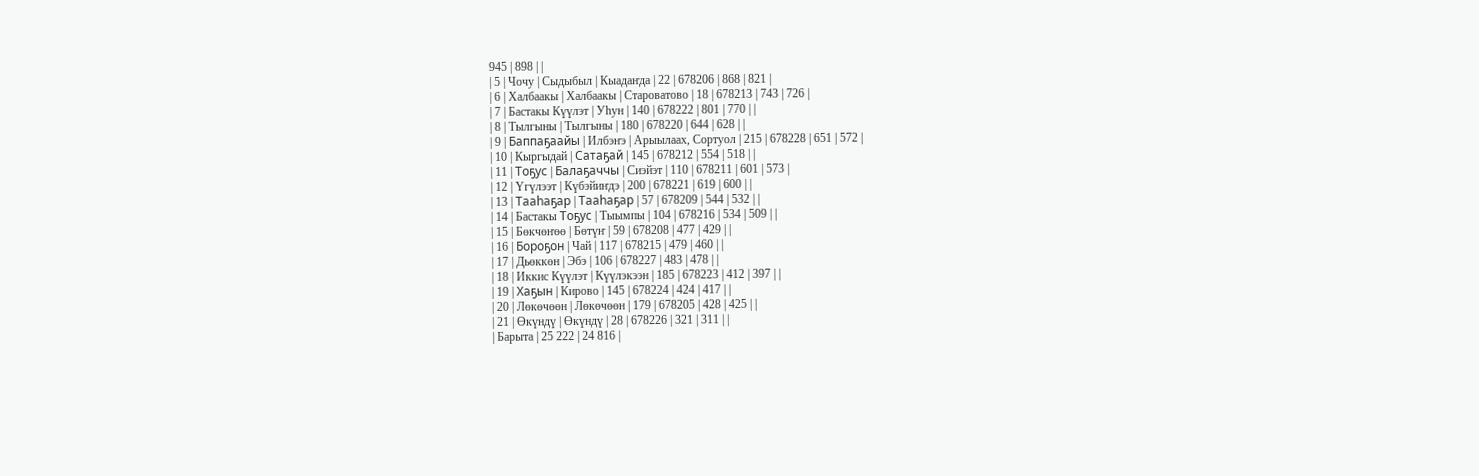945 | 898 | |
| 5 | Чочу | Сыдыбыл | Кыадаҥда | 22 | 678206 | 868 | 821 |
| 6 | Халбаакы | Халбаакы | Староватово | 18 | 678213 | 743 | 726 |
| 7 | Бастакы Күүлэт | Уһун | 140 | 678222 | 801 | 770 | |
| 8 | Тылгыны | Тылгыны | 180 | 678220 | 644 | 628 | |
| 9 | Баппаҕаайы | Илбэҥэ | Арыылаах, Сортуол | 215 | 678228 | 651 | 572 |
| 10 | Кыргыдай | Сатаҕай | 145 | 678212 | 554 | 518 | |
| 11 | Тоҕус | Балаҕаччы | Сиэйэт | 110 | 678211 | 601 | 573 |
| 12 | Үгүлээт | Күбэйиҥдэ | 200 | 678221 | 619 | 600 | |
| 13 | Тааһаҕар | Тааһаҕар | 57 | 678209 | 544 | 532 | |
| 14 | Бастакы Тоҕус | Тыымпы | 104 | 678216 | 534 | 509 | |
| 15 | Бөкчөҥөө | Бөтүҥ | 59 | 678208 | 477 | 429 | |
| 16 | Бороҕон | Чай | 117 | 678215 | 479 | 460 | |
| 17 | Дьөккөн | Эбэ | 106 | 678227 | 483 | 478 | |
| 18 | Иккис Күүлэт | Күүлэкээн | 185 | 678223 | 412 | 397 | |
| 19 | Хаҕын | Кирово | 145 | 678224 | 424 | 417 | |
| 20 | Лөкөчөөн | Лөкөчөөн | 179 | 678205 | 428 | 425 | |
| 21 | Өкүндү | Өкүндү | 28 | 678226 | 321 | 311 | |
| Барыта | 25 222 | 24 816 |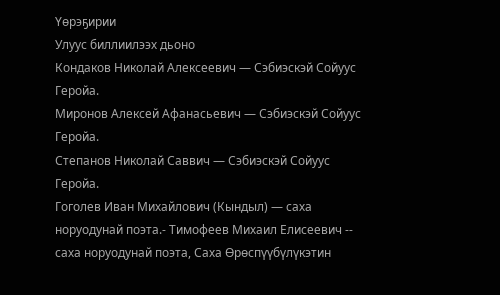Үөрэҕирии
Улуус биллиилээх дьоно
Кондаков Николай Алексеевич — Сэбиэскэй Сойуус Геройа.
Миронов Алексей Афанасьевич — Сэбиэскэй Сойуус Геройа.
Степанов Николай Саввич — Сэбиэскэй Сойуус Геройа.
Гоголев Иван Михайлович (Кындыл) — саха норуодунай поэта.- Тимофеев Михаил Елисеевич -- саха норуодунай поэта, Саха Өрөспүүбүлүкэтин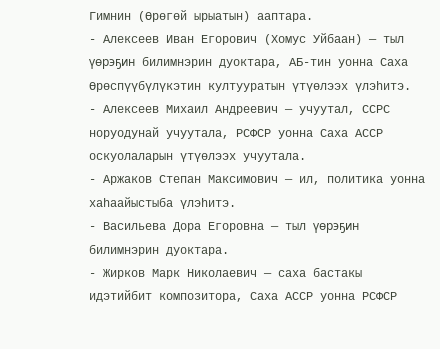Гимнин (Өрөгөй ырыатын) ааптара.
- Алексеев Иван Егорович (Хомус Уйбаан) — тыл үөрэҕин билимнэрин дуоктара, АБ-тин уонна Саха Өрөспүүбүлүкэтин култууратын үтүөлээх үлэһитэ.
- Алексеев Михаил Андреевич — учуутал, ССРС норуодунай учуутала, РСФСР уонна Саха АССР оскуолаларын үтүөлээх учуутала.
- Аржаков Степан Максимович — ил, политика уонна хаһаайыстыба үлэһитэ.
- Васильева Дора Егоровна — тыл үөрэҕин билимнэрин дуоктара.
- Жирков Марк Николаевич — саха бастакы идэтийбит композитора, Саха АССР уонна РСФСР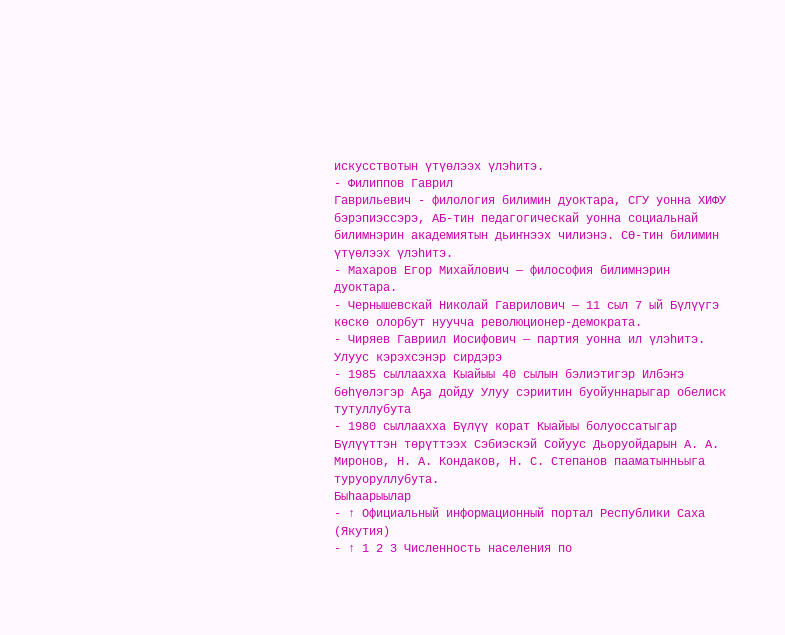искусствотын үтүөлээх үлэһитэ.
- Филиппов Гаврил
Гаврильевич - филология билимин дуоктара, СГУ уонна ХИФУ бэрэпиэссэрэ, АБ-тин педагогическай уонна социальнай билимнэрин академиятын дьиҥнээх чилиэнэ. CӨ-тин билимин үтүөлээх үлэһитэ.
- Махаров Егор Михайлович — философия билимнэрин дуоктара.
- Чернышевскай Николай Гаврилович — 11 сыл 7 ый Бүлүүгэ көскө олорбут нуучча революционер-демократа.
- Чиряев Гавриил Иосифович — партия уонна ил үлэһитэ.
Улуус кэрэхсэнэр сирдэрэ
- 1985 сыллаахха Кыайыы 40 сылын бэлиэтигэр Илбэҥэ бөһүөлэгэр Аҕа дойду Улуу сэриитин буойуннарыгар обелиск тутуллубута
- 1980 сыллаахха Бүлүү корат Кыайыы болуоссатыгар Бүлүүттэн төрүттээх Сэбиэскэй Сойуус Дьоруойдарын А. А. Миронов, Н. А. Кондаков, Н. С. Степанов пааматынньыга туруоруллубута.
Быһаарыылар
- ↑ Официальный информационный портал Республики Саха (Якутия)
- ↑ 1 2 3 Численность населения по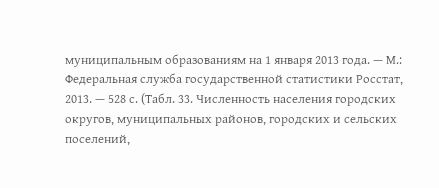муниципальным образованиям на 1 января 2013 года. — М.: Федеральная служба государственной статистики Росстат, 2013. — 528 с. (Табл. 33. Численность населения городских округов, муниципальных районов, городских и сельских поселений,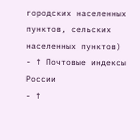городских населенных пунктов, сельских населенных пунктов)
- ↑ Почтовые индексы России
- ↑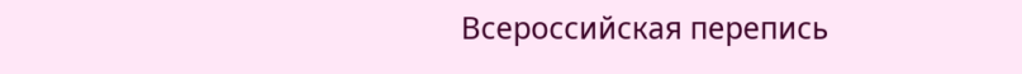Всероссийская перепись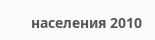населения 2010